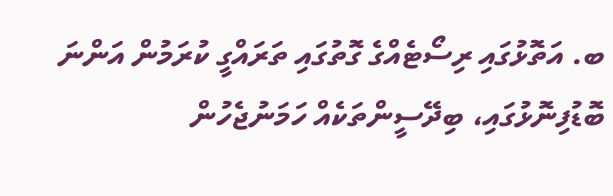ބ. އަތޮޅުގައި ރިސޯޓެއްގެ ގޮތުގައި ތަރައްގީ ކުރަމުން އަންނަ ބޮޑުފިނޮޅުގައި، ބިދޭސީންތަކެއް ހަމަނުޖެހުން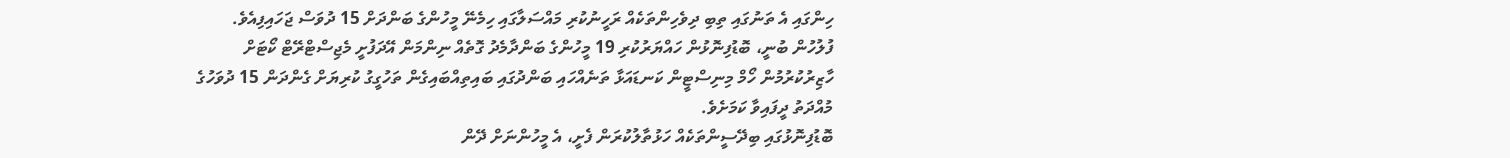ހިންގައި އެ ތަނުގައި ތިބި ދިވެހިންތަކެއް ރަހީނުކުރި މައްސަލާގައި ހިމެނޭ މީހުންގެ ބަންދަށް 15 ދުވަސް ޖަހައިފިއެވެ.
ފުލުހުން ބުނީ، ބޮޑުފިނޮޅުން ހައްޔަރުކުރި 19 މީހުންގެ ބަންދާމެދު ގޮތެއް ނިންމަން އޭދަފުށީ މެޖިސްޓްރޭޓް ކޯޓަށް ހާޒިރުކުރުމުން ހޯމް މިނިސްޓީން ކަނޑައަޅާ ތަނެއްހައި ބަންދުގައި ބައިތިއްބައިގެން ތަހުގީގު ކުރިޔަށް ގެންދަން 15 ދުވަހުގެ މުއްދަތު ދީފައިވާ ކަމަށެވެ.
ބޮޑުފިނޮޅުގައި ބިދޭސީންތަކެއް ހަޅުތާލުކުރަން ފެށީ، އެ މީހުންނަށް ދޭން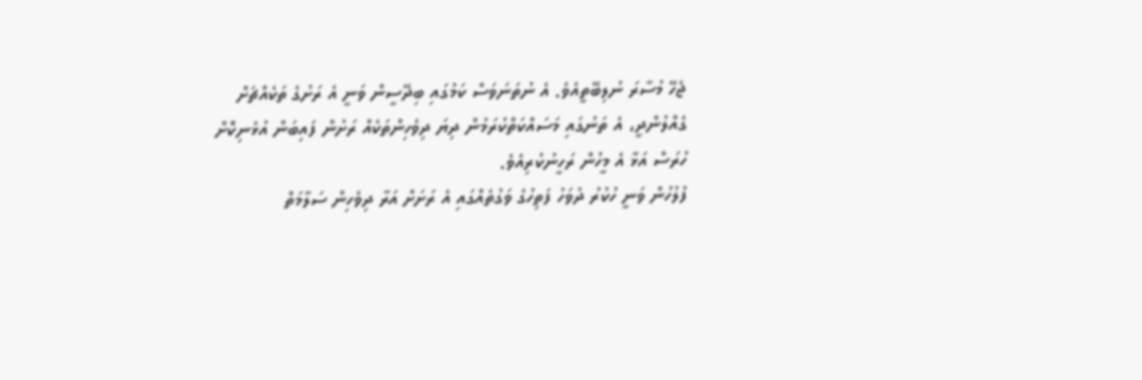ޖެހޭ މުސާރަ ނުލިބޭތީއެވެ. އެ ނުތަނަވަސް ކަމުގައި ބިދޭސީން ވަނީ އެ ރަށުގެ ތަކެއްޗަށް ގެއްލުންދީ، އެ ތަނުގައި މަސައްކަތްކުރަމުން ދިޔަ ދިވެހިންތަކެއް ރަށުން ފައިބަން އުޅެނިކޮށް ހުރަސް އަޅާ އެ މީހުން ރަހީނުކުރިއެވެ.
ފުލުހުން ވަނީ ހުކުރު ދުވަހު ފަތިހުގެ ވަގުތެއްގައި އެ ރަށަށް އަރާ ދިވެހިން ސަލާމަތް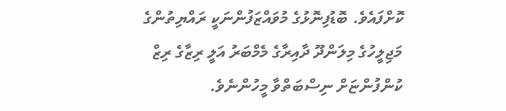ކޮށްފައެވެ. ބޮޑުފިނޮޅުގެ މުވައްޒަފުންނަކީ ރައްޔިތުންގެ މަޖިލީހުގެ މިލަންދޫ ދާއިރާގެ މެމްބަރު އަލީ ރިޒާގެ ރިޒް ކުންފުންޏަށް ނިސްބަތްވާ މީހުންނެވެ.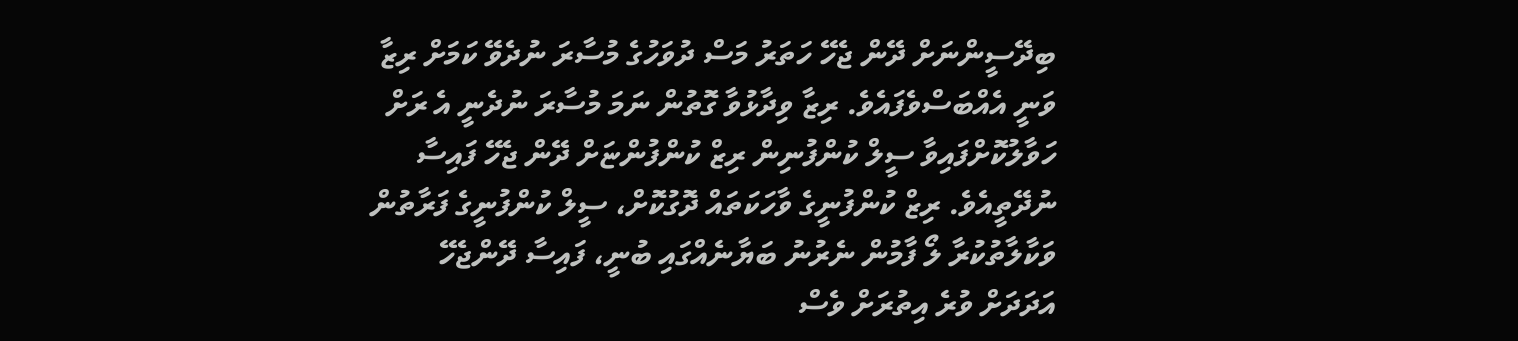ބިދޭސީންނަށް ދޭން ޖެހޭ ހަތަރު މަސް ދުވަހުގެ މުސާރަ ނުދެވޭ ކަމަށް ރިޒާ ވަނީ އެއްބަސްވެފައެވެ. ރިޒާ ވިދާޅުވާ ގޮތުން ނަމަ މުސާރަ ނުދެނީ އެ ރަށް ހަވާލުކޮށްފައިވާ ސީލް ކުންފުނިން ރިޒް ކުންފުންޏަށް ދޭން ޖެހޭ ފައިސާ ނުދޭތީއެވެ. ރިޒް ކުންފުނީގެ ވާހަކަތައް ދޮގުކޮށް، ސީލް ކުންފުނީގެ ފަރާތުން ވަކާލާތުކުރާ ލޯ ފާމުން ނެރުނު ބަޔާނެއްގައި ބުނީ، ފައިސާ ދޭންޖެހޭ އަދަދަށް ވުރެ އިތުރަށް ވެސް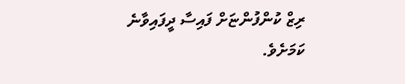ރިޒް ކުންފުންޏަށް ފައިސާ ދީފައިވާނެ ކަމަށެވެ.